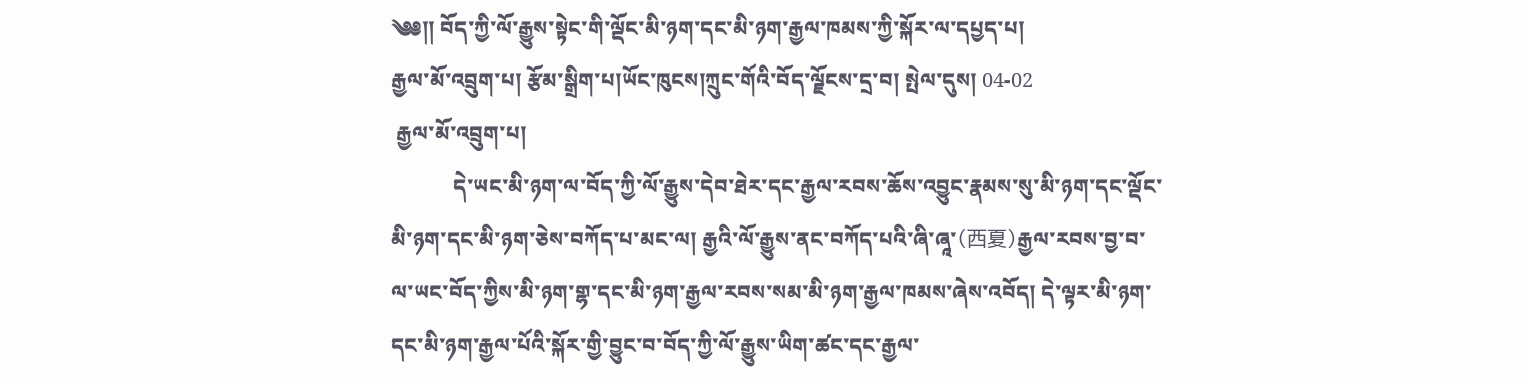༄༅།། བོད་ཀྱི་ལོ་རྒྱུས་སྟེང་གི་ལྡོང་མི་ཉག་དང་མི་ཉག་རྒྱལ་ཁམས་ཀྱི་སྐོར་ལ་དཔྱད་པ།
རྒྱལ་མོ་འབྲུག་པ། རྩོམ་སྒྲིག་པ།ཡོང་ཁུངས།ཀྲུང་གོའི་བོད་ལྗོངས་དྲ་བ། སྤེལ་དུས། 04-02
 རྒྱལ་མོ་འབྲུག་པ།
            དེ་ཡང་མི་ཉག་ལ་བོད་ཀྱི་ལོ་རྒྱུས་དེབ་ཐེར་དང་རྒྱལ་རབས་ཆོས་འབྱུང་རྣམས་སུ་མི་ཉག་དང་ལྡོང་མི་ཉག་དང་མི་ཉག་ཅེས་བཀོད་པ་མང་ལ། རྒྱའི་ལོ་རྒྱུས་ནང་བཀོད་པའི་ཞི་ཞཱ་(西夏)རྒྱལ་རབས་བྱ་བ་ལ་ཡང་བོད་ཀྱིས་མི་ཉག་གྷ་དང་མི་ཉག་རྒྱལ་རབས་སམ་མི་ཉག་རྒྱལ་ཁམས་ཞེས་འབོད། དེ་ལྟར་མི་ཉག་དང་མི་ཉག་རྒྱལ་པོའི་སྐོར་གྱི་བྱུང་བ་བོད་ཀྱི་ལོ་རྒྱུས་ཡིག་ཚང་དང་རྒྱལ་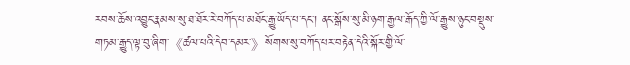རབས་ཆོས་འབྱུང་རྣམས་སུ་ཐ་ཐོར་རེ་བཀོད་པ་མཐོང་རྒྱུ་ཡོད་པ་དང་། ནང་སྒོས་སུ་མི་ཉག་རྒྱལ་རྒོད་ཀྱི་ལོ་རྒྱུས་ཉུང་བསྡུས་གཏམ་རྒྱུད་ལྟ་བུ་ཞིག་《ཚལ་པའི་དེབ་དམར་》སོགས་སུ་བཀོད་པར་བརྟེན་དེའི་སྐོར་གྱི་ལོ་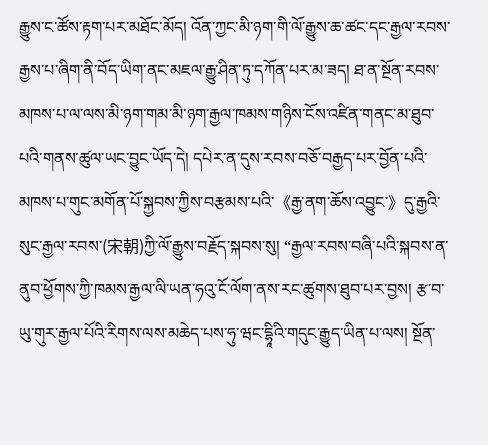རྒྱུས་ང་ཚོས་རྟག་པར་མཐོང་མོད། འོན་ཀྱང་མི་ཉག་གི་ལོ་རྒྱུས་ཆ་ཚང་དང་རྒྱལ་རབས་རྒྱས་པ་ཞིག་ནི་བོད་ཡིག་ནང་མཇལ་རྒྱུ་ཤིན་ཏུ་དཀོན་པར་མ་ཟད། ཐ་ན་སྔོན་རབས་མཁས་པ་ལ་ལས་མི་ཉག་གམ་མི་ཉག་རྒྱལ་ཁམས་གཉིས་ངོས་འཛིན་གནང་མ་ཐུབ་པའི་གནས་ཚུལ་ཡང་བྱུང་ཡོད་དེ། དཔེར་ན་དུས་རབས་བཅོ་བརྒྱད་པར་བྱོན་པའི་མཁས་པ་གུང་མགོན་པོ་སྐྱབས་ཀྱིས་བརྩམས་པའི་《རྒྱ་ནག་ཆོས་འབྱུང་》དུ་རྒྱའི་སུང་རྒྱལ་རབས་(宋朝)ཀྱི་ལོ་རྒྱུས་བརྗོད་སྐབས་སུ། “རྒྱལ་རབས་བཞི་པའི་སྐབས་ན་ནུབ་ཕྱོགས་ཀྱི་ཁམས་རྒྱལ་ལི་ཡན་ཧའུ་ངོ་ལོག་ནས་རང་ཚུགས་ཐུབ་པར་བྱས། རྩ་བ་ཡུ་གུར་རྒྱལ་པོའི་རིགས་ལས་མཆེད་པས་ཧུ་ཝང་དྷཱིའི་གདུང་རྒྱུད་ཡིན་པ་ལས། སྔོན་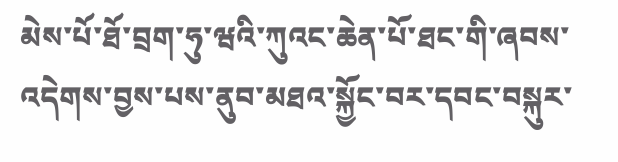མེས་པོ་ཐོ་བྲག་ཧུ་ཝའི་ཀུའང་ཆེན་པོ་ཐང་གི་ཞབས་འདེགས་བྱས་པས་ནུབ་མཐའ་སྐྱོང་བར་དབང་བསྐུར་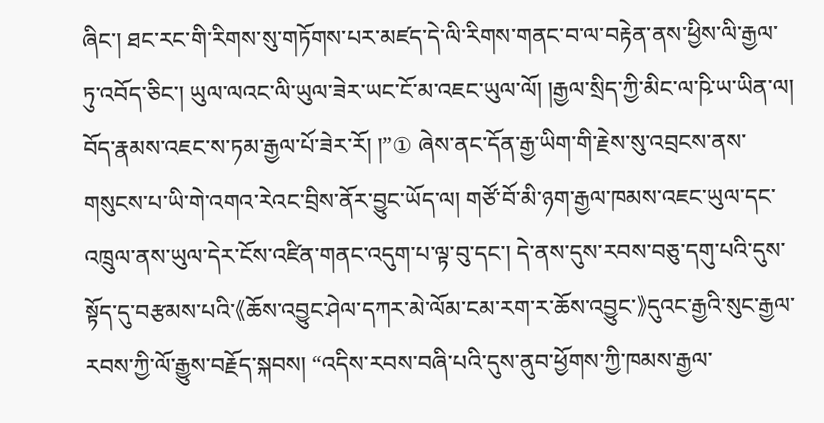ཞིང་། ཐང་རང་གི་རིགས་སུ་གཏོགས་པར་མཛད་དེ་ལི་རིགས་གནང་བ་ལ་བརྟེན་ནས་ཕྱིས་ལི་རྒྱལ་ཏུ་འབོད་ཅིང་། ཡུལ་ལའང་ལི་ཡུལ་ཟེར་ཡང་ངོ་མ་འཇང་ཡུལ་ལོ། །རྒྱལ་སྲིད་ཀྱི་མིང་ལ་ཥི་ཡ་ཡིན་ལ། བོད་རྣམས་འཇང་ས་ཏམ་རྒྱལ་པོ་ཟེར་རོ། །”① ཞེས་ནང་དོན་རྒྱ་ཡིག་གི་རྗེས་སུ་འབྲངས་ནས་གསུངས་པ་ཡི་གེ་འགའ་རེའང་བྲིས་ནོར་བྱུང་ཡོད་ལ། གཙོ་བོ་མི་ཉག་རྒྱལ་ཁམས་འཇང་ཡུལ་དང་འཁྲུལ་ནས་ཡུལ་དེར་ངོས་འཛིན་གནང་འདུག་པ་ལྟ་བུ་དང་། དེ་ནས་དུས་རབས་བཅུ་དགུ་པའི་དུས་སྟོད་དུ་བརྩམས་པའི་《ཆོས་འབྱུང་ཤེལ་དཀར་མེ་ལོམ་ངམ་རག་ར་ཆོས་འབྱུང་》དུའང་རྒྱའི་སུང་རྒྱལ་རབས་ཀྱི་ལོ་རྒྱུས་བརྗོད་སྐབས། “འདིས་རབས་བཞི་པའི་དུས་ནུབ་ཕྱོགས་ཀྱི་ཁམས་རྒྱལ་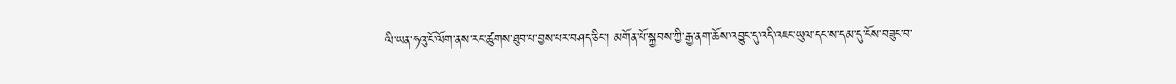ལི་ཡན་ཧའུ་ངོ་ལོག་ནས་རང་ཚུགས་ཐུབ་པ་བྱས་པར་བཤད་ཅིང་། མགོན་པོ་སྐྱབས་ཀྱི་རྒྱ་ནག་ཆོས་འབྱུང་དུ་འདི་འཇང་ཡུལ་དང་ས་དམ་དུ་ངོས་བཟུང་བ་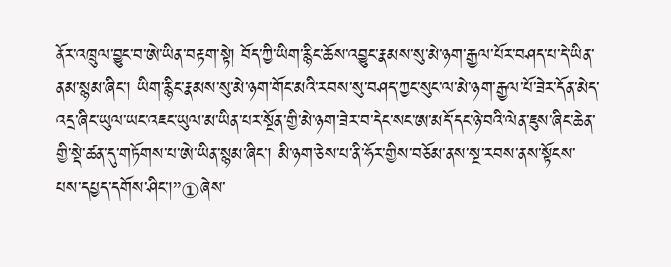ནོར་འཁྲུལ་བྱུང་བ་ཨེ་ཡིན་བརྟག་སྟེ། བོད་ཀྱི་ཡིག་རྙིང་ཆོས་འབྱུང་རྣམས་སུ་མེ་ཉག་རྒྱལ་པོར་བཤད་པ་དེ་ཡིན་ནམ་སྙམ་ཞིང་། ཡིག་རྙིང་རྣམས་སུ་མེ་ཉག་གོང་མའི་རབས་སུ་བཤད་ཀྱང་སུང་ལ་མེ་ཉག་རྒྱལ་པོ་ཟེར་དོན་མེད་འདྲ་ཞིང་ཡུལ་ཡང་འཇང་ཡུལ་མ་ཡིན་པར་སྔོན་གྱི་མེ་ཉག་ཟེར་བ་དེང་སང་ཨ་མདོ་དང་ཉེ་བའི་ལེན་ཇུས་ཞིང་ཆེན་གྱི་སྡེ་ཚན་དུ་གཏོགས་པ་ཨེ་ཡིན་སྙམ་ཞིང་། མི་ཉག་ཅེས་པ་ནི་ཧོར་གྱིས་བཅོམ་ནས་སྔ་རབས་ནས་སྟོངས་པས་དཔྱད་དགོས་ཤིང་།”①ཞེས་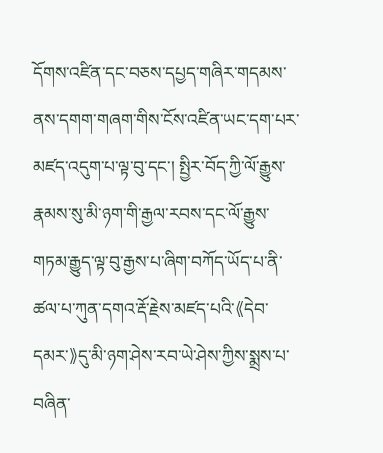དོགས་འཛིན་དང་བཅས་དཔྱད་གཞིར་གདམས་ནས་དགག་གཞག་གིས་ངོས་འཛིན་ཡང་དག་པར་མཛད་འདུག་པ་ལྟ་བུ་དང་། སྤྱིར་བོད་ཀྱི་ལོ་རྒྱུས་རྣམས་སུ་མི་ཉག་གི་རྒྱལ་རབས་དང་ལོ་རྒྱུས་གཏམ་རྒྱུད་ལྟ་བུ་རྒྱས་པ་ཞིག་བཀོད་ཡོད་པ་ནི་ཚལ་པ་ཀུན་དགའ་རྡོ་རྗེས་མཛད་པའི་《དེབ་དམར་》དུ་མི་ཉག་ཤེས་རབ་ཡེ་ཤེས་ཀྱིས་སྨྲས་པ་བཞིན་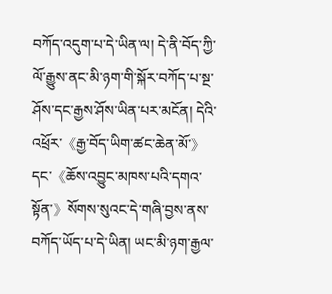བཀོད་འདུག་པ་དེ་ཡིན་ལ། དེ་ནི་བོད་ཀྱི་ལོ་རྒྱུས་ནང་མི་ཉག་གི་སྐོར་བཀོད་པ་སྔ་ཤོས་དང་རྒྱས་ཤོས་ཡིན་པར་མངོན། དེའི་འཕྲོར་《རྒྱ་བོད་ཡིག་ཚང་ཆེན་མོ་》དང་《ཆོས་འབྱུང་མཁས་པའི་དགའ་སྟོན་》སོགས་སུའང་དེ་གཞི་བྱས་ནས་བཀོད་ཡོད་པ་དེ་ཡིན། ཡང་མི་ཉག་རྒྱལ་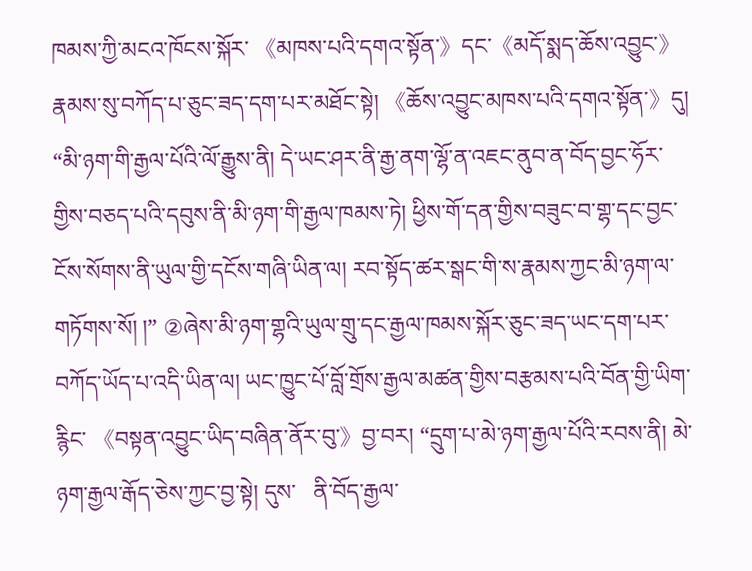ཁམས་ཀྱི་མངའ་ཁོངས་སྐོར་ 《མཁས་པའི་དགའ་སྟོན་》དང་《མདོ་སྨད་ཆོས་འབྱུང་》རྣམས་སུ་བཀོད་པ་ཅུང་ཟད་དག་པར་མཐོང་སྟེ། 《ཆོས་འབྱུང་མཁས་པའི་དགའ་སྟོན་》དུ། “མི་ཉག་གི་རྒྱལ་པོའི་ལོ་རྒྱུས་ནི། དེ་ཡང་ཤར་ནི་རྒྱ་ནག་ལྷོ་ན་འཇང་ནུབ་ན་བོད་བྱང་ཧོར་གྱིས་བཅད་པའི་དབུས་ནི་མི་ཉག་གི་རྒྱལ་ཁམས་ཏེ། ཕྱིས་གོ་དན་གྱིས་བཟུང་བ་གྷ་དང་བྱང་ངོས་སོགས་ནི་ཡུལ་གྱི་དངོས་གཞི་ཡིན་ལ། རབ་སྟོད་ཚར་སྒང་གི་ས་རྣམས་ཀྱང་མི་ཉག་ལ་གཏོགས་སོ། །” ②ཞེས་མི་ཉག་གྷའི་ཡུལ་གྲུ་དང་རྒྱལ་ཁམས་སྐོར་ཅུང་ཟད་ཡང་དག་པར་བཀོད་ཡོད་པ་འདི་ཡིན་ལ། ཡང་ཁྱུང་པོ་བློ་གྲོས་རྒྱལ་མཚན་གྱིས་བརྩམས་པའི་བོན་གྱི་ཡིག་རྙིང་ 《བསྟན་འབྱུང་ཡིད་བཞིན་ནོར་བུ་》བྱ་བར། “དྲུག་པ་མེ་ཉག་རྒྱལ་པོའི་རབས་ནི། མེ་ཉག་རྒྱལ་རྒོད་ཅེས་ཀྱང་བྱ་སྟེ། དུས་   ནི་བོད་རྒྱལ་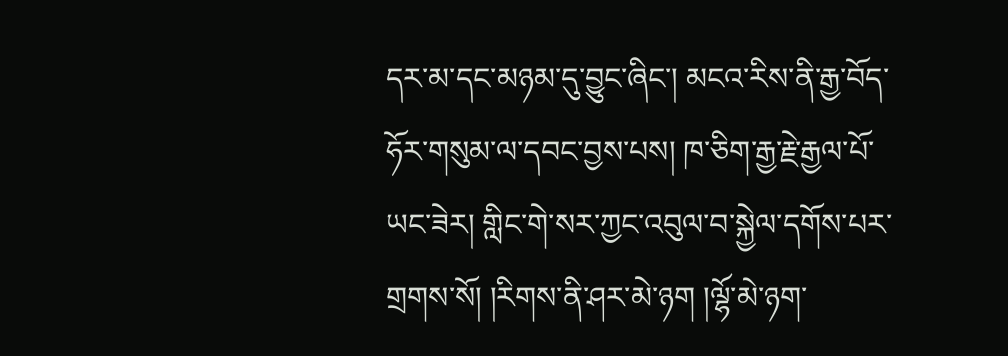དར་མ་དང་མཉམ་དུ་བྱུང་ཞིང་། མངའ་རིས་ནི་རྒྱ་བོད་ཧོར་གསུམ་ལ་དབང་བྱས་པས། ཁ་ཅིག་རྒྱ་རྗེ་རྒྱལ་པོ་ཡང་ཟེར། གླིང་གེ་སར་ཀྱང་འབུལ་བ་སྐྱེལ་དགོས་པར་གྲགས་སོ། །རིགས་ནི་ཤར་མེ་ཉག །ལྷོ་མེ་ཉག་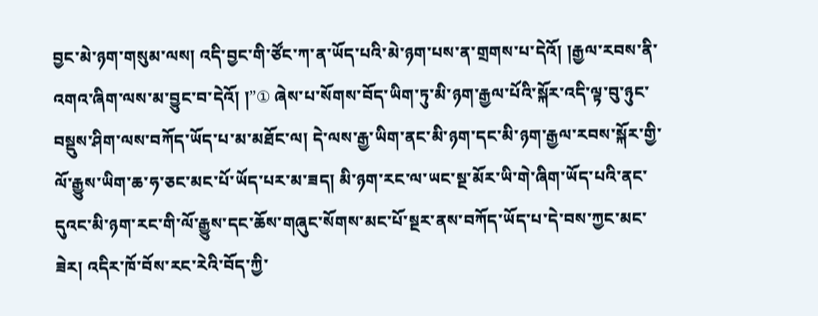བྱང་མེ་ཉག་གསུམ་ལས། འདི་བྱང་གི་ཙོང་ཀ་ན་ཡོད་པའི་མེ་ཉག་པས་ན་གྲགས་པ་དེའོ། །རྒྱལ་རབས་ནི་འགའ་ཞིག་ལས་མ་བྱུང་བ་དེའོ། །”① ཞེས་པ་སོགས་བོད་ཡིག་ཏུ་མི་ཉག་རྒྱལ་པོའི་སྐོར་འདི་ལྟ་བུ་ཉུང་བསྡུས་ཤིག་ལས་བཀོད་ཡོད་པ་མ་མཐོང་ལ། དེ་ལས་རྒྱ་ཡིག་ནང་མི་ཉག་དང་མི་ཉག་རྒྱལ་རབས་སྐོར་གྱི་ལོ་རྒྱུས་ཡིག་ཆ་ཧ་ཅང་མང་པོ་ཡོད་པར་མ་ཟད། མི་ཉག་རང་ལ་ཡང་སྔ་མོར་ཡི་གེ་ཞིག་ཡོད་པའི་ནང་དུའང་མི་ཉག་རང་གི་ལོ་རྒྱུས་དང་ཆོས་གཞུང་སོགས་མང་པོ་སྔར་ནས་བཀོད་ཡོད་པ་དེ་བས་ཀྱང་མང་ཟེར། འདིར་ཁོ་བོས་རང་རེའི་བོད་ཀྱི་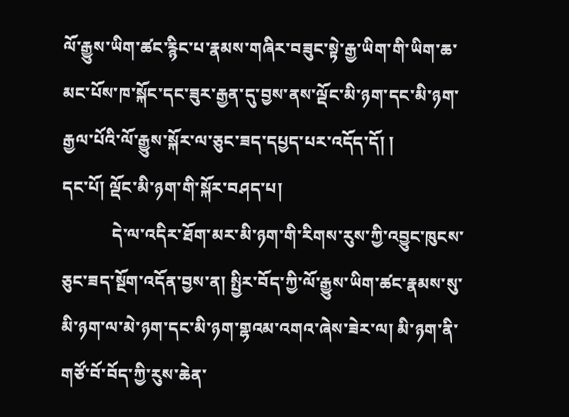ལོ་རྒྱུས་ཡིག་ཚང་རྙིང་པ་རྣམས་གཞིར་བཟུང་སྟེ་རྒྱ་ཡིག་གི་ཡིག་ཆ་མང་པོས་ཁ་སྐོང་དང་ཟུར་རྒྱན་དུ་བྱས་ནས་ལྡོང་མི་ཉག་དང་མི་ཉག་རྒྱལ་པོའི་ལོ་རྒྱུས་སྐོར་ལ་ཅུང་ཟད་དཔྱད་པར་འདོད་དོ། །
དང་པོ། ལྡོང་མི་ཉག་གི་སྐོར་བཤད་པ།
            དེ་ལ་འདིར་ཐོག་མར་མི་ཉག་གི་རིགས་རུས་ཀྱི་འབྱུང་ཁུངས་ཅུང་ཟད་སྔོག་འདོན་བྱས་ན། སྤྱིར་བོད་ཀྱི་ལོ་རྒྱུས་ཡིག་ཚང་རྣམས་སུ་མི་ཉག་ལ་མེ་ཉག་དང་མི་ཉག་གྷའམ་འགའ་ཞེས་ཟེར་ལ། མི་ཉག་ནི་གཙོ་བོ་བོད་ཀྱི་རུས་ཆེན་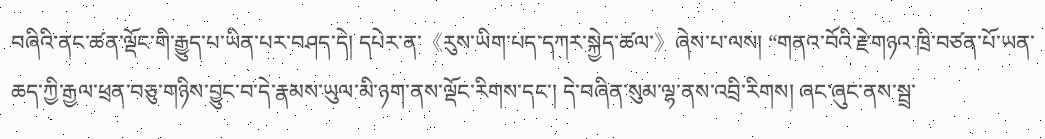བཞིའི་ནང་ཚན་ལྡོང་གི་རྒྱུད་པ་ཡིན་པར་བཤད་དེ། དཔེར་ན་《རུས་ཡིག་པད་དཀར་སྐྱེད་ཚལ་》ཞེས་པ་ལས། “གནའ་བོའི་རྗེ་གཉའ་ཁྲི་བཙན་པོ་ཡན་ཆད་ཀྱི་རྒྱལ་ཕྲན་བཅུ་གཉིས་བྱུང་བ་དེ་རྣམས་ཡུལ་མི་ཉག་ནས་ལྡོང་རིགས་དང་། དེ་བཞིན་སུམ་ལྷ་ནས་འབྲི་རིགས། ཞང་ཞུང་ནས་སྦྲ་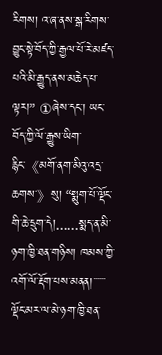རིགས། འ་ཞ་ནས་སྒ་རིགས་བྱུང་སྟེ་བོད་ཀྱི་རྒྱལ་པོ་རེ་མཛད་པའི་མི་རྒྱུད་ནས་མཆེད་པ་ལྟར།” ①ཞེས་དང་། ཡང་བོད་ཀྱི་ལོ་རྒྱུས་ཡིག་རྙིང་《མགོ་ནག་མིའུ་འདྲ་ཆགས་》སུ། “སྨུག་པོ་ལྡོང་གི་ཆེ་དྲུག་དེ།......སྨད་ན་མི་ཉག་ཁྱི་ཐན་གཉིས། ཁམས་ཀྱི་འགོ་ལོ་རྡོག་པས་མནན།་་་་་་ལྡོང་མར་ལ་མེ་ཉག་ཁྱི་ཐན་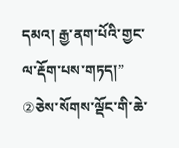དམའ། རྒྱ་ནག་པོའི་གྱང་ལ་རྡོག་པས་གཏད།” ②ཅེས་སོགས་ལྡོང་གི་ཆེ་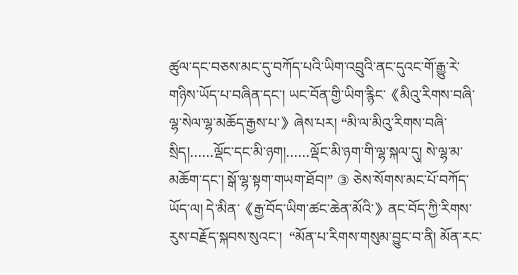ཚུལ་དང་བཅས་མང་དུ་བཀོད་པའི་ཡིག་འབྲུའི་ནང་དུའང་གོ་རྒྱུ་རེ་གཉིས་ཡོད་པ་བཞིན་དང་། ཡང་བོན་གྱི་ཡིག་རྙིང་《མིའུ་རིགས་བཞི་ལྷ་སེལ་ལྷ་མཆོད་རྒྱས་པ་》ཞེས་པར། “མི་ལ་མིའུ་རིགས་བཞི་སྲིད།......ལྡོང་དང་མི་ཉག།......ལྡོང་མི་ཉག་གི་ལྷ་སྐལ་དུ། སེ་ལྷ་མ་མཆོག་དང་། སྒོ་ལྷ་སྟག་གཡག་ཐོབ།” ③ ཅེས་སོགས་མང་པོ་བཀོད་ཡོད་ལ། དེ་མིན་《རྒྱ་བོད་ཡིག་ཚང་ཆེན་མོའི་》ནང་བོད་ཀྱི་རིགས་རུས་བརྗོད་སྐབས་སུའང་།  “མོན་པ་རིགས་གསུམ་བྱུང་བ་ནི། མོན་རང་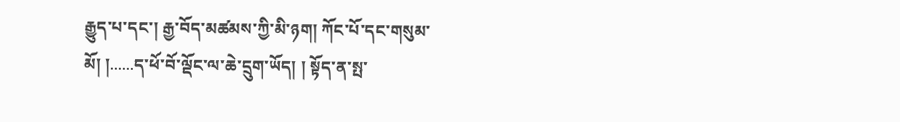རྒྱུད་པ་དང་། རྒྱ་བོད་མཚམས་ཀྱི་མི་ཉག། ཀོང་པོ་དང་གསུམ་མོ། །......ད་ཕོ་བོ་ལྡོང་ལ་ཆེ་དྲུག་ཡོད། ། སྟོད་ན་སྤ་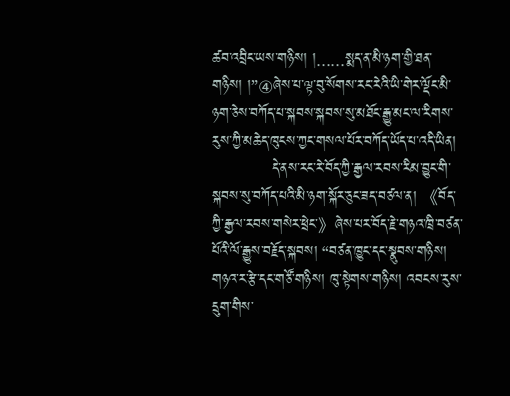ཚབ་འབྲིང་ཡས་གཉིས། །......སྨད་ན་མི་ཉག་གྱི་ཐན་གཉིས། །”④ཞེས་པ་ལྟ་བུ་སོགས་རང་རེའི་ཡི་གེར་ལྡོང་མི་ཉག་ཅེས་བཀོད་པ་སྐབས་སྐབས་སུ་མཐོང་རྒྱུ་མང་ལ་རིགས་རུས་ཀྱི་མཆེད་ཁུངས་ཀྱང་གསལ་པོར་བཀོད་ཡོད་པ་འདི་ཡིན།
            དེ་ནས་རང་རེ་བོད་ཀྱི་རྒྱལ་རབས་རིམ་བྱུང་གི་སྐབས་སུ་བཀོད་པའི་མི་ཉག་སྐོར་ཅུང་ཟད་བཙལ་ན། 《བོད་ཀྱི་རྒྱལ་རབས་གསེར་ཕྲེང་》ཞེས་པར་བོད་རྗེ་གཉའ་ཁྲི་བཙན་པོའི་ལོ་རྒྱུས་བརྗོད་སྐབས། “བཙན་ཁྱུང་དང་སྣུབས་གཉིས། གཉའ་ར་རྩེ་དང་གཙོ་གཉིས། ཁུ་སྟེགས་གཉིས། འབངས་རུས་དྲུག་གིས་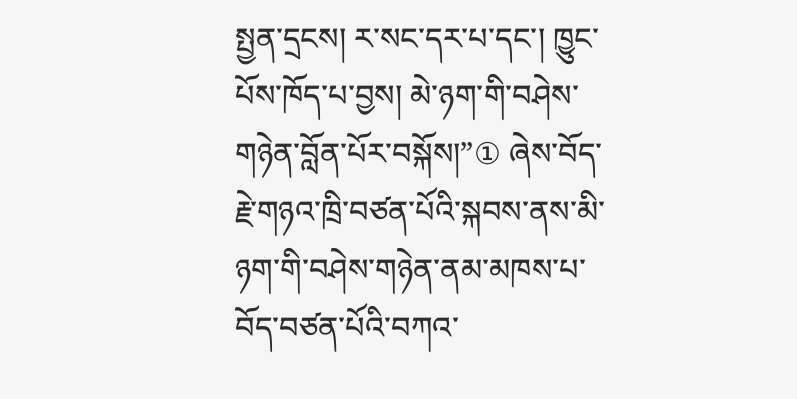སྤྱན་དྲངས། ར་སང་དར་པ་དང་། ཁྱུང་པོས་ཁོད་པ་བྱས། མེ་ཉག་གི་བཤེས་གཉེན་བློན་པོར་བསྐོས།”① ཞེས་བོད་རྗེ་གཉའ་ཁྲི་བཙན་པོའི་སྐབས་ནས་མི་ཉག་གི་བཤེས་གཉེན་ནམ་མཁས་པ་བོད་བཙན་པོའི་བཀའ་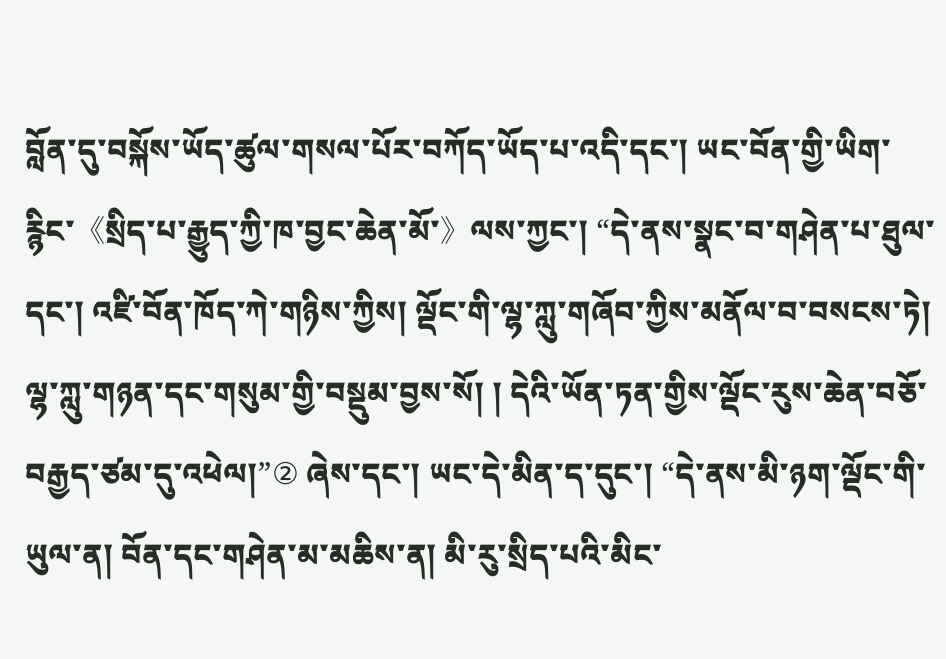བློན་དུ་བསྐོས་ཡོད་ཚུལ་གསལ་པོར་བཀོད་ཡོད་པ་འདི་དང་། ཡང་བོན་གྱི་ཡིག་རྙིང་《སྲིད་པ་རྒྱུད་ཀྱི་ཁ་བྱང་ཆེན་མོ་》ལས་ཀྱང་། “དེ་ནས་སྣང་བ་གཤེན་པ་ཐུལ་དང་། འཛི་བོན་ཁོད་ཀེ་གཉིས་ཀྱིས། ལྡོང་གི་ལྷ་ཀླུ་གཞོབ་ཀྱིས་མནོལ་བ་བསངས་ཏེ། ལྷ་ཀླུ་གཉན་དང་གསུམ་གྱི་བསྡུམ་བྱས་སོ། ། དེའི་ཡོན་ཏན་གྱིས་ལྡོང་རུས་ཆེན་བཅོ་བརྒྱད་ཙམ་དུ་འཕེལ།”② ཞེས་དང་། ཡང་དེ་མིན་ད་དུང་། “དེ་ནས་མི་ཉག་ལྡོང་གི་ཡུལ་ན། བོན་དང་གཤེན་མ་མཆིས་ན། མི་རུ་སྲིད་པའི་མིང་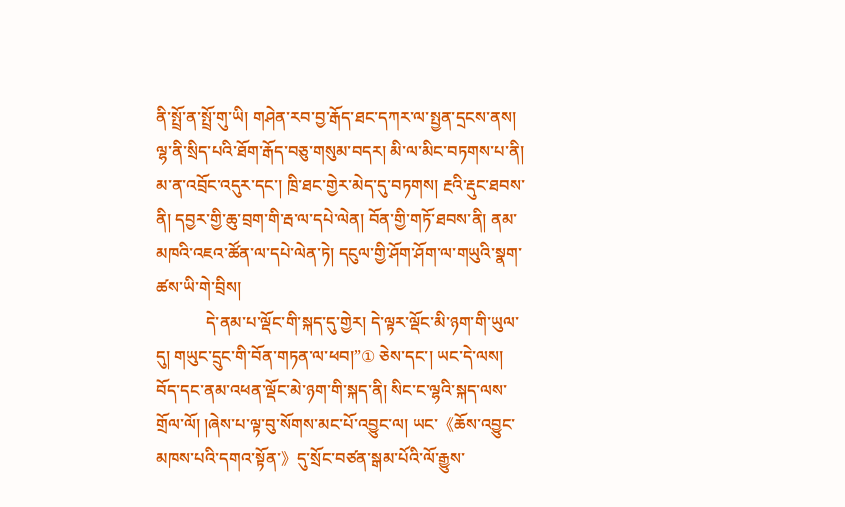ནི་སྤྲོ་ན་སྤྲོ་གུ་ཡི། གཤེན་རབ་བྱ་རྒོད་ཐང་དཀར་ལ་སྤྱན་དྲངས་ནས། ལྷ་ནི་སྲིད་པའི་ཐོག་རྒོད་བཅུ་གསུམ་བདར། མི་ལ་མིང་བཏགས་པ་ནི། མ་ན་འབྲོང་འདུར་དང་། ཁྲི་ཐང་གྱེར་མེད་དུ་བཏགས། རྔའི་རྡུང་ཐབས་ནི། དབྱར་གྱི་ཆུ་བྲག་གི་རྦ་ལ་དཔེ་ལེན། བོན་གྱི་གཏོ་ཐབས་ནི། ནམ་མཁའི་འཇའ་ཚོན་ལ་དཔེ་ལེན་ཏེ། དངུལ་གྱི་ཤོག་ཤོག་ལ་གཡུའི་སྣག་ཚས་ཡི་གེ་བྲིས།
            དེ་ནམ་པ་ལྡོང་གི་སྐད་དུ་གྱེར། དེ་ལྟར་ལྡོང་མི་ཉག་གི་ཡུལ་དུ། གཡུང་དྲུང་གི་བོན་གཏན་ལ་ཕབ།”① ཅེས་དང་། ཡང་དེ་ལས། བོད་དང་ནམ་འཕན་ལྡོང་མེ་ཉག་གི་སྐད་ནི། སིང་ང་ལྷའི་སྐད་ལས་གྲོལ་ལོ། །ཞེས་པ་ལྟ་བུ་སོགས་མང་པོ་འབྱུང་ལ། ཡང་《ཆོས་འབྱུང་མཁས་པའི་དགའ་སྟོན་》དུ་སྲོང་བཙན་སྒམ་པོའི་ལོ་རྒྱུས་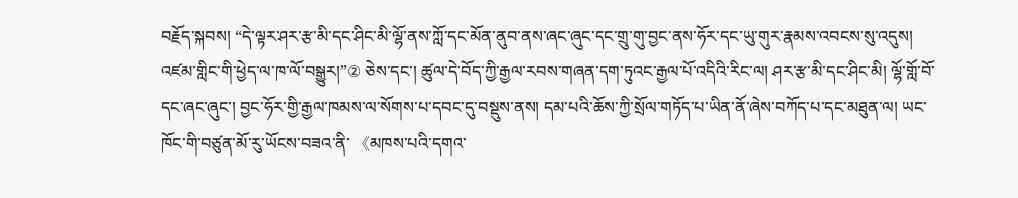བརྗོད་སྐབས། “དེ་ལྟར་ཤར་རྩ་མི་དང་ཤིང་མི་ལྷོ་ནས་ཀློ་དང་མོན་ནུབ་ནས་ཞང་ཞུང་དང་གྲུ་གུ་བྱང་ནས་ཧོར་དང་ཡུ་གུར་རྣམས་འབངས་སུ་འདུས། འཛམ་གླིང་གི་ཕྱེད་ལ་ཁ་ལོ་བསྒྱུར།”② ཅེས་དང་། ཚུལ་དེ་བོད་ཀྱི་རྒྱལ་རབས་གཞན་དག་ཏུའང་རྒྱལ་པོ་འདིའི་རིང་ལ། ཤར་རྩ་མི་དང་ཤིང་མི། ལྷོ་གློ་བོ་དང་ཞང་ཞུང་། བྱང་ཧོར་གྱི་རྒྱལ་ཁམས་ལ་སོགས་པ་དབང་དུ་བསྡུས་ནས། དམ་པའི་ཆོས་ཀྱི་སྲོལ་གཏོད་པ་ཡིན་ནོ་ཞེས་བཀོད་པ་དང་མཐུན་ལ། ཡང་ཁོང་གི་བཙུན་མོ་རུ་ཡོངས་བཟའ་ནི་ 《མཁས་པའི་དགའ་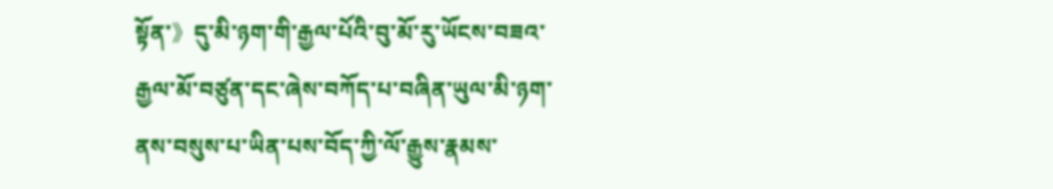སྟོན་》དུ་མི་ཉག་གི་རྒྱལ་པོའི་བུ་མོ་རུ་ཡོངས་བཟའ་རྒྱལ་མོ་བཙུན་དང་ཞེས་བཀོད་པ་བཞིན་ཡུལ་མི་ཉག་ནས་བསུས་པ་ཡིན་པས་བོད་ཀྱི་ལོ་རྒྱུས་རྣམས་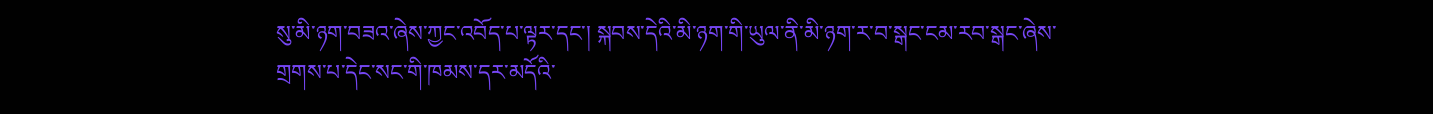སུ་མི་ཉག་བཟའ་ཞེས་ཀྱང་འབོད་པ་ལྟར་དང་། སྐབས་དེའི་མི་ཉག་གི་ཡུལ་ནི་མི་ཉག་ར་བ་སྒང་ངམ་རབ་སྒང་ཞེས་གྲགས་པ་དེང་སང་གི་ཁམས་དར་མདོའི་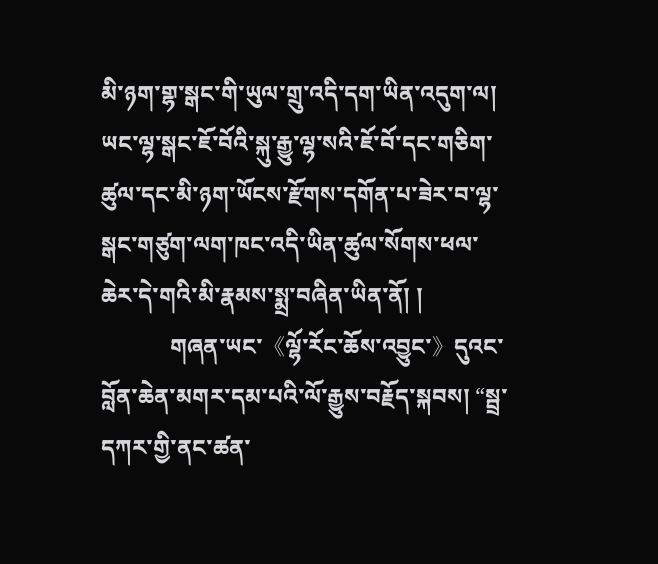མི་ཉག་གྷ་སྒང་གི་ཡུལ་གྲུ་འདི་དག་ཡིན་འདུག་ལ། ཡང་ལྷ་སྒང་ཇོ་བོའི་སྐུ་རྒྱུ་ལྷ་སའི་ཇོ་བོ་དང་གཅིག་ཚུལ་དང་མི་ཉག་ཡོངས་རྫོགས་དགོན་པ་ཟེར་བ་ལྷ་སྒང་གཙུག་ལག་ཁང་འདི་ཡིན་ཚུལ་སོགས་ཕལ་ཆེར་དེ་གའི་མི་རྣམས་སྨྲ་བཞིན་ཡིན་ནོ། །
            གཞན་ཡང་《ལྷོ་རོང་ཆོས་འབྱུང་》དུའང་བློན་ཆེན་མགར་དམ་པའི་ལོ་རྒྱུས་བརྗོད་སྐབས། “སྦྲ་དཀར་གྱི་ནང་ཚན་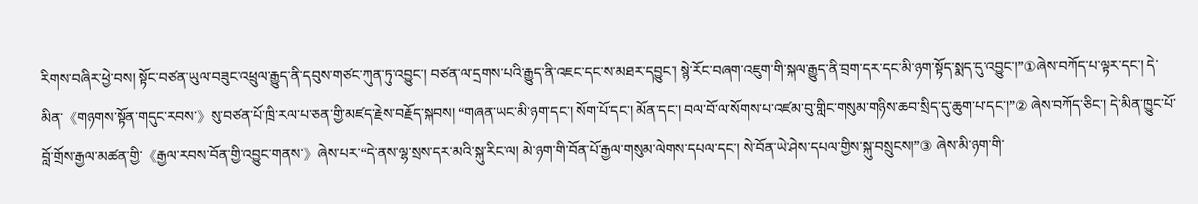རིགས་བཞིར་ཕྱེ་བས། སྟོང་བཙན་ཡུལ་བཟུང་འཕྲུལ་རྒྱུད་ནི་དབུས་གཙང་ཀུན་ཏུ་འབྱུང་། བཙན་ལ་དྲགས་པའི་རྒྱུད་ནི་འཇང་དང་ས་མཐར་དབྱུང་། སྙེ་རོང་བཞག་འཇུག་གི་སྐལ་རྒྱུད་ནི་བྲག་དར་དང་མི་ཉག་སྟོད་སྨད་དུ་འབྱུང་།”①ཞེས་བཀོད་པ་ལྟར་དང་། དེ་མིན་《གཉགས་སྟོན་གདུང་རབས་》སུ་བཙན་པོ་ཁྲི་རལ་པ་ཅན་གྱི་མཛད་རྗེས་བརྗོད་སྐབས། “གཞན་ཡང་མི་ཉག་དང་། སོག་པོ་དང་། མོན་དང་། བལ་བོ་ལ་སོགས་པ་འཛམ་བུ་གླིང་གསུམ་གཉིས་ཆབ་སྲིད་དུ་ཆུག་པ་དང་།”② ཞེས་བཀོད་ཅིང་། དེ་མིན་ཁྱུང་པོ་བློ་གྲོས་རྒྱལ་མཚན་གྱི་《རྒྱལ་རབས་བོན་གྱི་འབྱུང་གནས་》ཞེས་པར་“དེ་ནས་ལྷ་སྲས་དར་མའི་སྐུ་རིང་ལ། མེ་ཉག་གི་བོན་པོ་རྒྱལ་གསུམ་ལེགས་དཔལ་དང་། སེ་བོན་ཡེ་ཤེས་དཔལ་གྱིས་སྐུ་བསྲུངས།”③ ཞེས་མི་ཉག་གི་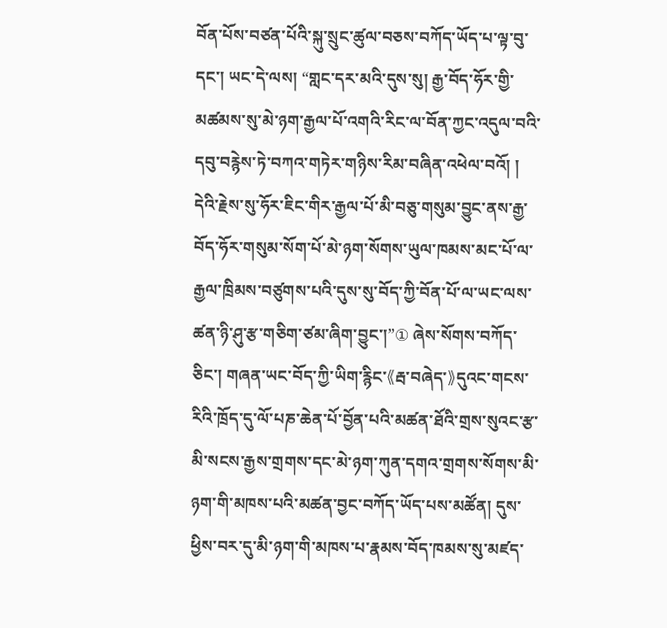བོན་པོས་བཙན་པོའི་སྐུ་སྲུང་ཚུལ་བཅས་བཀོད་ཡོད་པ་ལྟ་བུ་དང་། ཡང་དེ་ལས། “གླང་དར་མའི་དུས་སུ། རྒྱ་བོད་ཧོར་གྱི་མཚམས་སུ་མེ་ཉག་རྒྱལ་པོ་འགའི་རིང་ལ་བོན་ཀྱང་འདུལ་བའི་དབུ་བརྙེས་ཏེ་བཀའ་གཏེར་གཉིས་རིམ་བཞིན་འཕེལ་བའོ། ། དེའི་རྗེས་སུ་ཧོར་ཇིང་གིར་རྒྱལ་པོ་མི་བཅུ་གསུམ་བྱུང་ནས་རྒྱ་བོད་ཧོར་གསུམ་སོག་པོ་མེ་ཉག་སོགས་ཡུལ་ཁམས་མང་པོ་ལ་རྒྱལ་ཁྲིམས་བཙུགས་པའི་དུས་སུ་བོད་ཀྱི་བོན་པོ་ལ་ཡང་ལས་ཚན་ཉི་ཤུ་རྩ་གཅིག་ཙམ་ཞིག་བྱུང་།”① ཞེས་སོགས་བཀོད་ཅིང་། གཞན་ཡང་བོད་ཀྱི་ཡིག་རྙིང་《རྦ་བཞེད་》དུའང་གངས་རིའི་ཁྲོད་དུ་ལོ་པཎ་ཆེན་པོ་བྱོན་པའི་མཚན་ཐོའི་གྲས་སུའང་རྩ་མི་སངས་རྒྱས་གྲགས་དང་མེ་ཉག་ཀུན་དགའ་གྲགས་སོགས་མི་ཉག་གི་མཁས་པའི་མཚན་བྱང་བཀོད་ཡོད་པས་མཚོན། དུས་ཕྱིས་བར་དུ་མི་ཉག་གི་མཁས་པ་རྣམས་བོད་ཁམས་སུ་མཛད་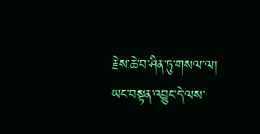རྗེས་ཆེ་བ་ཤིན་ཏུ་གསལ་ལ། ཡང་བསྟན་འབྱུང་དེ་ལས་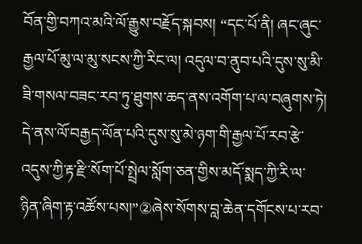བོན་གྱི་བཀའ་མའི་ལོ་རྒྱུས་བརྗོད་སྐབས། “དང་པོ་ནི། ཞང་ཞུང་རྒྱལ་པོ་མུ་ལ་མུ་སངས་ཀྱི་རིང་ལ། འདུལ་བ་ནུབ་པའི་དུས་སུ་མི་ཟི་གསལ་བཟང་རབ་ཏུ་ཐུགས་ཆད་ནས་འགོག་པ་ལ་བཞུགས་ཏེ། དེ་ནས་ལོ་བརྒྱད་ལོན་པའི་དུས་སུ་མེ་ཉག་གི་རྒྱལ་པོ་རབ་རྩེ་འདུས་ཀྱི་རྟ་རྫི་སོག་པོ་སྤྲེལ་སློག་ཅན་གྱིས་མདོ་སྨད་ཀྱི་རི་ལ་ཉིན་ཞིག་རྟ་འཚོས་པས།”②ཞེས་སོགས་བླ་ཆེན་དགོངས་པ་རབ་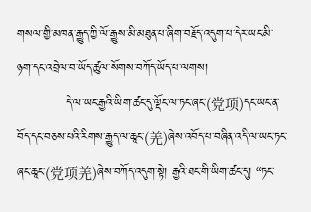གསལ་གྱི་མཁན་རྒྱུད་ཀྱི་ལོ་རྒྱུས་མི་མཐུན་པ་ཞིག་བརྗོད་འདུག་པ་དེར་ཡང་མི་ཉག་དང་འབྲེལ་བ་ཡོད་ཚུལ་སོགས་བཀོད་ཡོད་པ་ལགས།
            དེ་ལ་ཡང་རྒྱའི་ཡིག་ཚང་དུ་ལྡོང་ལ་ཏང་ཞང་(党项)དང་ཡང་ན་བོད་དང་བཅས་པའི་རིགས་རྒྱུད་ལ་ཆཱང་(羌)ཞེས་འབོད་པ་བཞིན་འདི་ལ་ཡང་ཏང་ཞང་ཆཱང་(党项羌)ཞེས་བཀོད་འདུག་སྟེ། རྒྱའི་ཐང་གི་ཡིག་ཚང་དུ། “ཏང་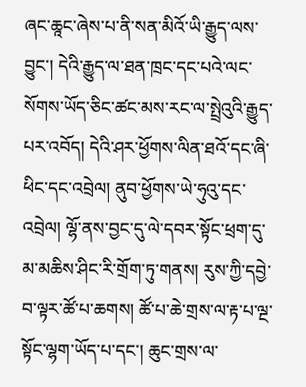ཞང་ཆཱང་ཞེས་པ་ནི་སན་མིའོ་ཡི་རྒྱུད་ལས་བྱུང་། དེའི་རྒྱུད་ལ་ཐན་ཁྲང་དང་པའེ་ལང་སོགས་ཡོད་ཅིང་ཚང་མས་རང་ལ་སྤྲེའུའི་རྒྱུད་པར་འབོད། དེའི་ཤར་ཕྱོགས་ལིན་ཐའོ་དང་ཞི་ཕིང་དང་འབྲེལ། ནུབ་ཕྱོགས་ཡེ་ཧུའུ་དང་འབྲེལ། ལྷོ་ནས་བྱང་དུ་ལེ་དབར་སྟོང་ཕྲག་དུ་མ་མཆིས་ཤིང་རི་གྲོག་ཏུ་གནས། རུས་ཀྱི་དབྱེ་བ་ལྟར་ཚོ་པ་ཆགས། ཚོ་པ་ཆེ་གྲས་ལ་རྟ་པ་ལྔ་སྟོང་ལྷག་ཡོད་པ་དང་། ཆུང་གྲས་ལ་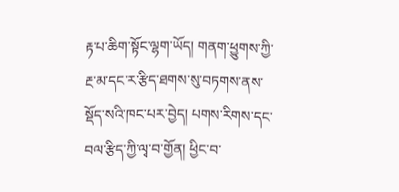རྟ་པ་ཆིག་སྟོང་ལྷག་ཡོད། གནག་ཕྱུགས་ཀྱི་རྔ་མ་དང་ར་རྩིད་ཐགས་སུ་བཏགས་ནས་སྡོད་སའི་ཁང་པར་བྱེད། པགས་རིགས་དང་བལ་རྩིད་ཀྱི་ལྭ་བ་གྱོན། ཕྱིང་བ་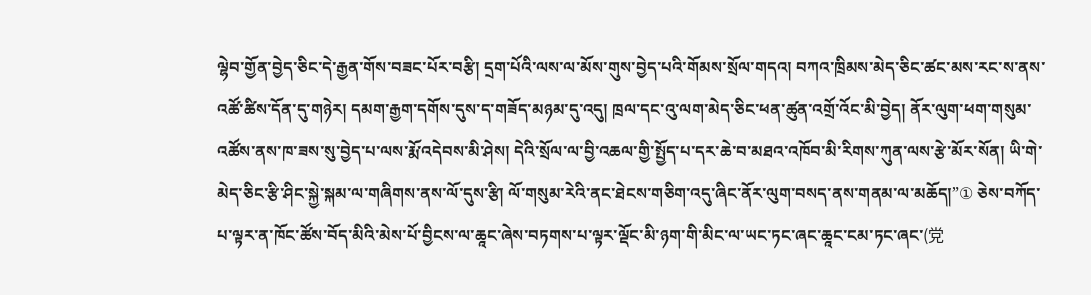ལྷེབ་གྱོན་བྱེད་ཅིང་དེ་རྒྱན་གོས་བཟང་པོར་བརྩི། དྲག་པོའི་ལས་ལ་མོས་གུས་བྱེད་པའི་གོམས་སྲོལ་གདའ། བཀའ་ཁྲིམས་མེད་ཅིང་ཚང་མས་རང་ས་ནས་འཚོ་ཚིས་དོན་དུ་གཉེར། དམག་རྒྱག་དགོས་དུས་ད་གཟོད་མཉམ་དུ་འདུ། ཁྲལ་དང་འུ་ལག་མེད་ཅིང་ཕན་ཚུན་འགྲོ་འོང་མི་བྱེད། ནོར་ལུག་ཕག་གསུམ་འཚོས་ནས་ཁ་ཟས་སུ་བྱེད་པ་ལས་རྨོ་འདེབས་མི་ཤེས། དེའི་སྲོལ་ལ་བྱི་འཆལ་གྱི་སྤྱོད་པ་དར་ཆེ་བ་མཐའ་འཁོབ་མི་རིགས་ཀུན་ལས་རྩེ་མོར་སོན། ཡི་གེ་མེད་ཅིང་རྩི་ཤིང་སྐྱེ་སྐམ་ལ་གཞིགས་ནས་ལོ་དུས་རྩི། ལོ་གསུམ་རེའི་ནང་ཐེངས་གཅིག་འདུ་ཞིང་ནོར་ལུག་བསད་ནས་གནམ་ལ་མཆོད།”① ཅེས་བཀོད་པ་ལྟར་ན་ཁོང་ཚོས་བོད་མིའི་མེས་པོ་བྱིངས་ལ་ཆཱང་ཞེས་བཏགས་པ་ལྟར་ལྡོང་མི་ཉག་གི་མིང་ལ་ཡང་ཏང་ཞང་ཆཱང་ངམ་ཏང་ཞང་(党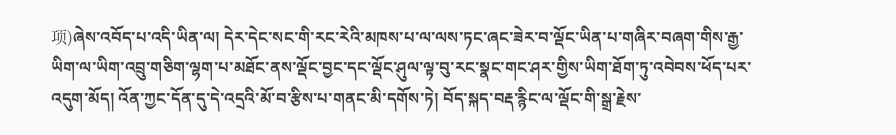项)ཞེས་འབོད་པ་འདི་ཡིན་ལ། དེར་དེང་སང་གི་རང་རེའི་མཁས་པ་ལ་ལས་ཏང་ཞང་ཟེར་བ་ལྡོང་ཡིན་པ་གཞིར་བཞག་གིས་རྒྱ་ཡིག་ལ་ཡིག་འབྲུ་གཅིག་ལྷག་པ་མཐོང་ནས་ལྡོང་བྱང་དང་ལྡོང་ཤུལ་ལྟ་བུ་རང་སྣང་གང་ཤར་གྱིས་ཡིག་ཐོག་ཏུ་འབེབས་ཕོད་པར་འདུག་མོད། འོན་ཀྱང་དོན་དུ་དེ་འདྲའི་མོ་བ་རྩིས་པ་གནང་མི་དགོས་ཏེ། བོད་སྐད་བརྡ་རྙིང་ལ་ལྡོང་གི་སྒྲ་རྗེས་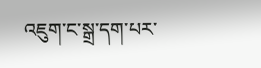འཇུག་ང་སྒྲ་དག་པར་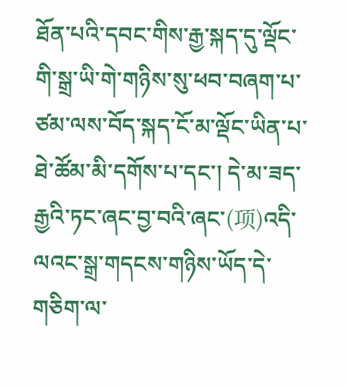ཐོན་པའི་དབང་གིས་རྒྱ་སྐད་དུ་ལྡོང་གི་སྒྲ་ཡི་གེ་གཉིས་སུ་ཕབ་བཞག་པ་ཙམ་ལས་བོད་སྐད་ངོ་མ་ལྡོང་ཡིན་པ་ཐེ་ཚོམ་མི་དགོས་པ་དང་། དེ་མ་ཟད་རྒྱའི་ཏང་ཞང་བྱ་བའི་ཞང་(项)འདི་ལའང་སྒྲ་གདངས་གཉིས་ཡོད་དེ་གཅིག་ལ་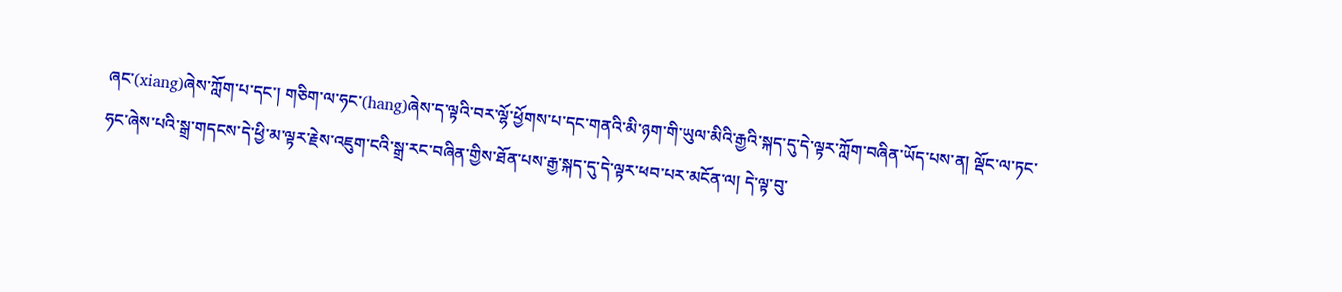ཞང་(xiang)ཞེས་ཀློག་པ་དང་། གཅིག་ལ་ཧང་(hang)ཞེས་ད་ལྟའི་བར་ལྷོ་ཕྱོགས་པ་དང་གནའི་མི་ཉག་གི་ཡུལ་མིའི་རྒྱའི་སྐད་དུ་དེ་ལྟར་ཀློག་བཞིན་ཡོད་པས་ན། ལྡོང་ལ་ཏང་ཧང་ཞེས་པའི་སྒྲ་གདངས་དེ་ཕྱི་མ་ལྟར་རྗེས་འཇུག་ངའི་སྒྲ་རང་བཞིན་གྱིས་ཐོན་པས་རྒྱ་སྐད་དུ་དེ་ལྟར་ཕབ་པར་མངོན་ལ། དེ་ལྟ་བུ་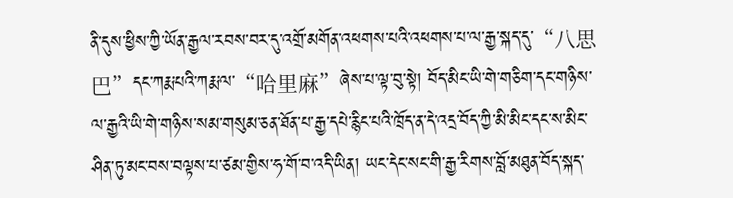ནི་དུས་ཕྱིས་ཀྱི་ཡོན་རྒྱལ་རབས་བར་དུ་འགྲོ་མགོན་འཕགས་པའི་འཕགས་པ་ལ་རྒྱ་སྐད་དུ་“八思巴”དང་ཀརྨ་པའི་ཀརྨ་ལ་“哈里麻”ཞེས་པ་ལྟ་བུ་སྟེ། བོད་མིང་ཡི་གེ་གཅིག་དང་གཉིས་ལ་རྒྱའི་ཡི་གེ་གཉིས་སམ་གསུམ་ཅན་ཐོན་པ་རྒྱ་དཔེ་རྙིང་པའི་ཁྲོད་ན་དེ་འདྲ་བོད་ཀྱི་མི་མིང་དང་ས་མིང་ཤིན་ཏུ་མང་བས་བལྟས་པ་ཙམ་གྱིས་ཧ་གོ་བ་འདི་ཡིན། ཡང་དེང་སང་གི་རྒྱ་རིགས་བློ་མཐུན་བོད་སྐད་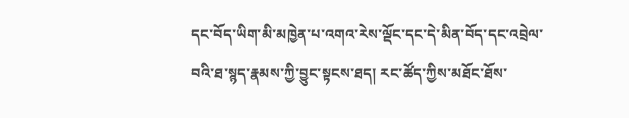དང་བོད་ཡིག་མི་མཁྱེན་པ་འགའ་རེས་ལྡོང་དང་དེ་མིན་བོད་དང་འབྲེལ་བའི་ཐ་སྙད་རྣམས་ཀྱི་བྱུང་སྟངས་ཐད། རང་ཚོད་ཀྱིས་མཐོང་ཐོས་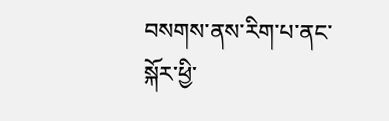བསགས་ནས་རིག་པ་ནང་སྐོར་ཕྱི་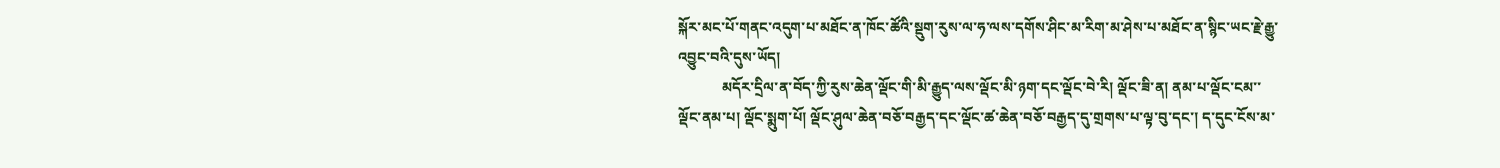སྐོར་མང་པོ་གནང་འདུག་པ་མཐོང་ན་ཁོང་ཚོའི་སྡུག་རུས་ལ་ཧ་ལས་དགོས་ཤིང་མ་རིག་མ་ཤེས་པ་མཐོང་ན་སྙིང་ཡང་རྗེ་རྒྱུ་འབྱུང་བའི་དུས་ཡོད།
            མདོར་དྲིལ་ན་བོད་ཀྱི་རུས་ཆེན་ལྡོང་གི་མི་རྒྱུད་ལས་ལྡོང་མི་ཉག་དང་ལྡོང་བེ་རི། ལྡོང་ཟི་ན། ནམ་པ་ལྡོང་ངམ་་ལྡོང་ནམ་པ། ལྡོང་སྨུག་པོ། ལྡོང་ཤུལ་ཆེན་བཅོ་བརྒྱད་དང་ལྡོང་ཚ་ཆེན་བཅོ་བརྒྱད་དུ་གྲགས་པ་ལྟ་བུ་དང་། ད་དུང་ངོས་མ་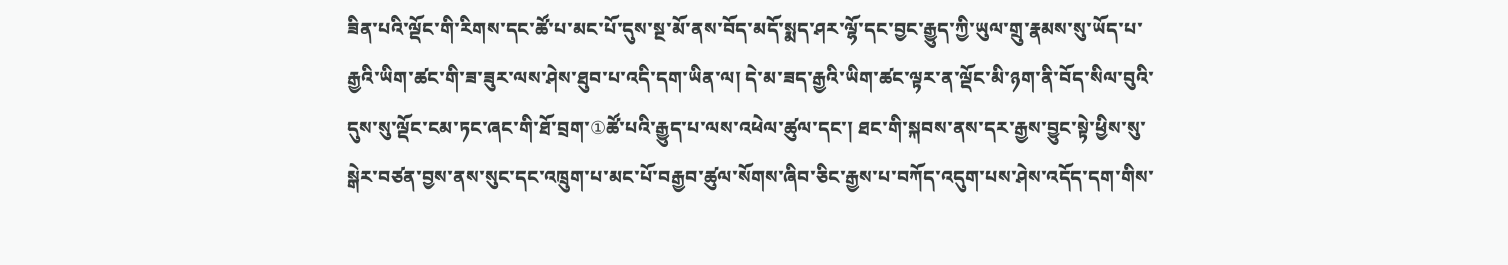ཟིན་པའི་ལྡོང་གི་རིགས་དང་ཚོ་པ་མང་པོ་དུས་སྔ་མོ་ནས་བོད་མདོ་སྨད་ཤར་ལྷོ་དང་བྱང་རྒྱུད་ཀྱི་ཡུལ་གྲུ་རྣམས་སུ་ཡོད་པ་རྒྱའི་ཡིག་ཚང་གི་ཟ་ཟུར་ལས་ཤེས་ཐུབ་པ་འདི་དག་ཡིན་ལ། དེ་མ་ཟད་རྒྱའི་ཡིག་ཚང་ལྟར་ན་ལྡོང་མི་ཉག་ནི་བོད་སིལ་བུའི་དུས་སུ་ལྡོང་ངམ་ཏང་ཞང་གི་ཐོ་བྲག་①ཚོ་པའི་རྒྱུད་པ་ལས་འཕེལ་ཚུལ་དང་། ཐང་གི་སྐབས་ནས་དར་རྒྱས་བྱུང་སྟེ་ཕྱིས་སུ་སྒེར་བཙན་བྱས་ནས་སུང་དང་འཁྲུག་པ་མང་པོ་བརྒྱབ་ཚུལ་སོགས་ཞིབ་ཅིང་རྒྱས་པ་བཀོད་འདུག་པས་ཤེས་འདོད་དག་གིས་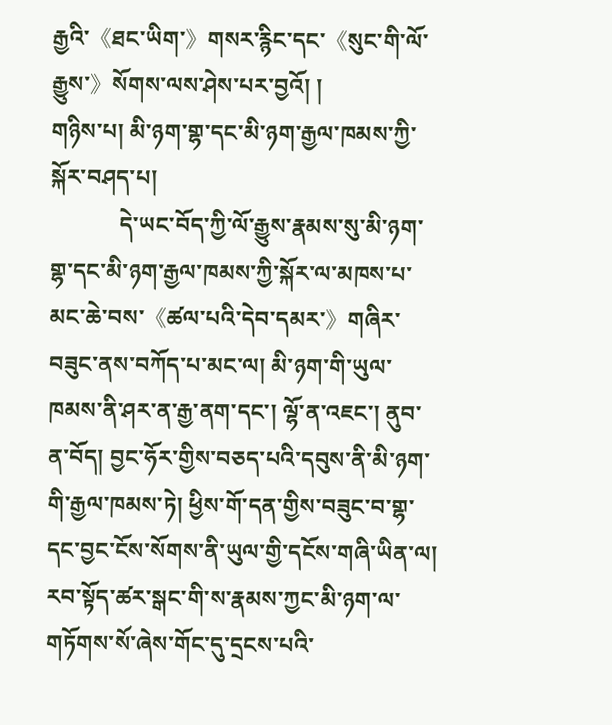རྒྱའི་《ཐང་ཡིག་》གསར་རྙིང་དང་《སུང་གི་ལོ་རྒྱུས་》སོགས་ལས་ཤེས་པར་བྱའོ། །
གཉིས་པ། མི་ཉག་གྷ་དང་མི་ཉག་རྒྱལ་ཁམས་ཀྱི་སྐོར་བཤད་པ།
            དེ་ཡང་བོད་ཀྱི་ལོ་རྒྱུས་རྣམས་སུ་མི་ཉག་གྷ་དང་མི་ཉག་རྒྱལ་ཁམས་ཀྱི་སྐོར་ལ་མཁས་པ་མང་ཆེ་བས་《ཚལ་པའི་དེབ་དམར་》གཞིར་བཟུང་ནས་བཀོད་པ་མང་ལ། མི་ཉག་གི་ཡུལ་ཁམས་ནི་ཤར་ན་རྒྱ་ནག་དང་། ལྷོ་ན་འཇང་། ནུབ་ན་བོད། བྱང་ཧོར་གྱིས་བཅད་པའི་དབུས་ནི་མི་ཉག་གི་རྒྱལ་ཁམས་ཏེ། ཕྱིས་གོ་དན་གྱིས་བཟུང་བ་གྷ་དང་བྱང་ངོས་སོགས་ནི་ཡུལ་གྱི་དངོས་གཞི་ཡིན་ལ། རབ་སྟོད་ཚར་སྒང་གི་ས་རྣམས་ཀྱང་མི་ཉག་ལ་གཏོགས་སོ་ཞེས་གོང་དུ་དྲངས་པའི་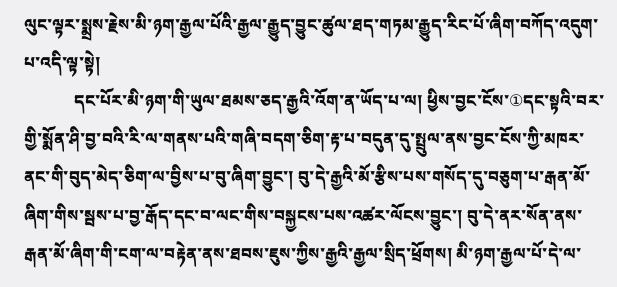ལུང་ལྟར་སྨྲས་རྗེས་མི་ཉག་རྒྱལ་པོའི་རྒྱལ་རྒྱུད་བྱུང་ཚུལ་ཐད་གཏམ་རྒྱུད་རིང་པོ་ཞིག་བཀོད་འདུག་པ་འདི་ལྟ་སྟེ།
            དང་པོར་མི་ཉག་གི་ཡུལ་ཐམས་ཅད་རྒྱའི་འོག་ན་ཡོད་པ་ལ། ཕྱིས་བྱང་ངོས་①དང་སྟའི་བར་གྱི་སྨོན་ཤི་བྱ་བའི་རི་ལ་གནས་པའི་གཞི་བདག་ཅིག་རྟ་པ་བདུན་དུ་སྤྲུལ་ནས་བྱང་ངོས་ཀྱི་མཁར་ནང་གི་བུད་མེད་ཅིག་ལ་བྱིས་པ་བུ་ཞིག་བྱུང་། བུ་དེ་རྒྱའི་མོ་རྩིས་པས་གསོད་དུ་བཅུག་པ་རྒན་མོ་ཞིག་གིས་སྦས་པ་བྱ་རྒོད་དང་བ་ལང་གིས་བསྐྱངས་པས་འཚར་ལོངས་བྱུང་། བུ་དེ་ནར་སོན་ནས་རྒན་མོ་ཞིག་གི་ངག་ལ་བརྟེན་ནས་ཐབས་ཇུས་ཀྱིས་རྒྱའི་རྒྱལ་སྲིད་ཕྲོགས། མི་ཉག་རྒྱལ་པོ་དེ་ལ་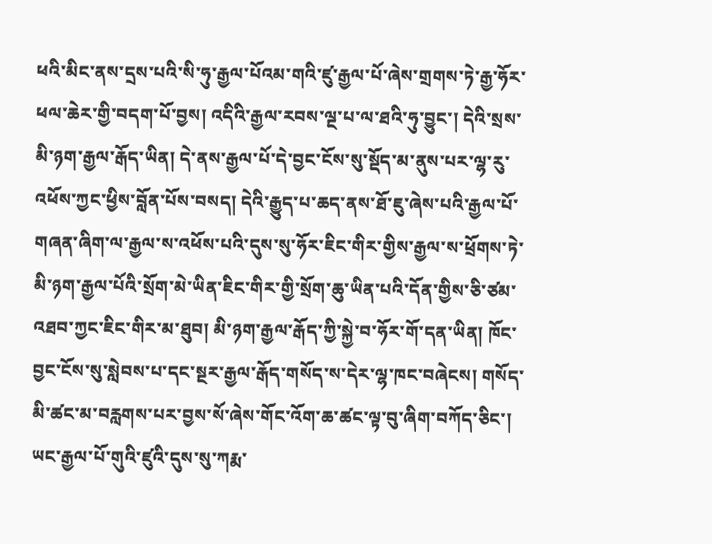ཕའི་མིང་ནས་དྲས་པའི་སི་ཧུ་རྒྱལ་པོའམ་གའི་ཛུ་རྒྱལ་པོ་ཞེས་གྲགས་ཏེ་རྒྱ་ཧོར་ཕལ་ཆེར་གྱི་བདག་པོ་བྱས། འདིའི་རྒྱལ་རབས་ལྔ་པ་ལ་ཐའི་ཧུ་བྱུང་། དེའི་སྲས་མི་ཉག་རྒྱལ་རྒོད་ཡིན། དེ་ནས་རྒྱལ་པོ་དེ་བྱང་ངོས་སུ་སྡོད་མ་ནུས་པར་ལྷ་རུ་འཕོས་ཀྱང་ཕྱིས་བློན་པོས་བསད། དེའི་རྒྱུད་པ་ཆད་ནས་ཐོ་ཇུ་ཞེས་པའི་རྒྱལ་པོ་གཞན་ཞིག་ལ་རྒྱལ་ས་འཕོས་པའི་དུས་སུ་ཧོར་ཇིང་གིར་གྱིས་རྒྱལ་ས་ཕྲོགས་ཏེ་མི་ཉག་རྒྱལ་པོའི་སྲོག་མེ་ཡིན་ཇིང་གིར་གྱི་སྲོག་ཆུ་ཡིན་པའི་དོན་གྱིས་ཅི་ཙམ་འཐབ་ཀྱང་ཇིང་གིར་མ་ཐུབ། མི་ཉག་རྒྱལ་རྒོད་ཀྱི་སྐྱེ་བ་ཧོར་གོ་དན་ཡིན། ཁོང་བྱང་ངོས་སུ་སླེབས་པ་དང་སྔར་རྒྱལ་རྒོད་གསོད་ས་དེར་ལྷ་ཁང་བཞེངས། གསོད་མི་ཚང་མ་བརླགས་པར་བྱས་སོ་ཞེས་གོང་འོག་ཆ་ཚང་ལྟ་བུ་ཞིག་བཀོད་ཅིང་། ཡང་རྒྱལ་པོ་གུའི་ཛུའི་དུས་སུ་ཀརྨ་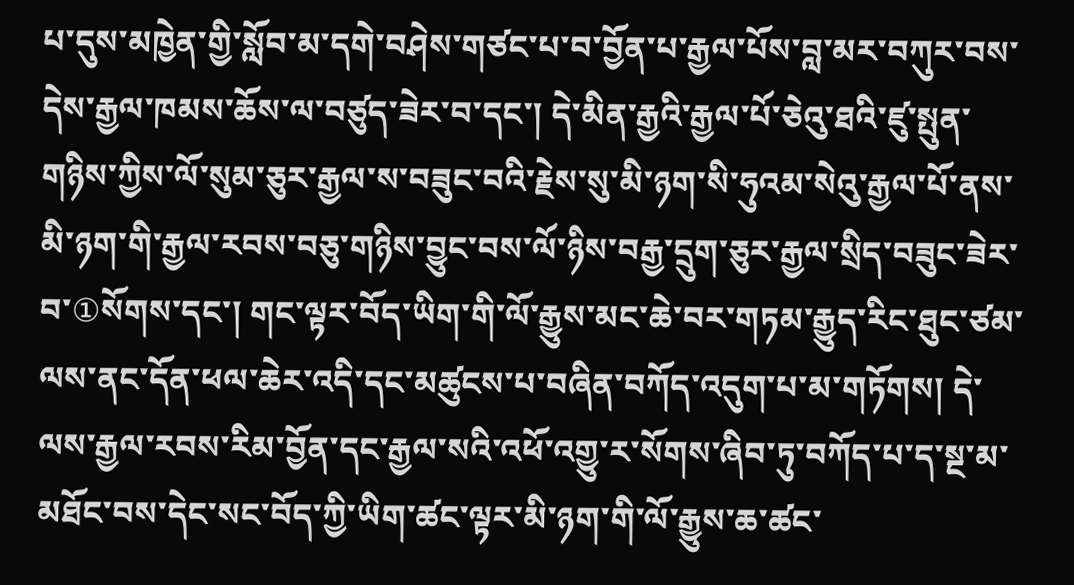པ་དུས་མཁྱེན་གྱི་སློབ་མ་དགེ་བཤེས་གཙང་པ་བ་བྱོན་པ་རྒྱལ་པོས་བླ་མར་བཀུར་བས་དེས་རྒྱལ་ཁམས་ཆོས་ལ་བཙུད་ཟེར་བ་དང་། དེ་མིན་རྒྱའི་རྒྱལ་པོ་ཅེའུ་ཐའི་ཛུ་སྤུན་གཉིས་ཀྱིས་ལོ་སུམ་ཅུར་རྒྱལ་ས་བཟུང་བའི་རྗེས་སུ་མི་ཉག་སི་ཧུའམ་སེའུ་རྒྱལ་པོ་ནས་མི་ཉག་གི་རྒྱལ་རབས་བཅུ་གཉིས་བྱུང་བས་ལོ་ཉིས་བརྒྱ་དྲུག་ཅུར་རྒྱལ་སྲིད་བཟུང་ཟེར་བ་①སོགས་དང་། གང་ལྟར་བོད་ཡིག་གི་ལོ་རྒྱུས་མང་ཆེ་བར་གཏམ་རྒྱུད་རིང་ཐུང་ཙམ་ལས་ནང་དོན་ཕལ་ཆེར་འདི་དང་མཚུངས་པ་བཞིན་བཀོད་འདུག་པ་མ་གཏོགས། དེ་ལས་རྒྱལ་རབས་རིམ་བྱོན་དང་རྒྱལ་སའི་འཕོ་འགྱུ་ར་སོགས་ཞིབ་ཏུ་བཀོད་པ་ད་སྔ་མ་མཐོང་བས་དེང་སང་བོད་ཀྱི་ཡིག་ཚང་ལྟར་མི་ཉག་གི་ལོ་རྒྱུས་ཆ་ཚང་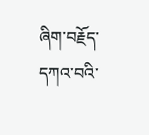ཞིག་བརྗོད་དཀའ་བའི་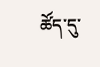ཚོད་དུ་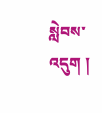སླེབས་འདུག །